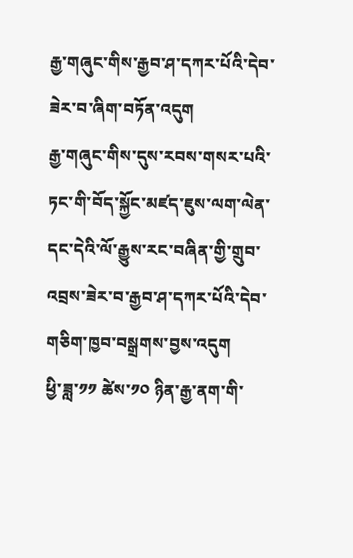རྒྱ་གཞུང་གིས་རྒྱབ་ཤ་དཀར་པོའི་དེབ་ཟེར་བ་ཞིག་བཏོན་འདུག
རྒྱ་གཞུང་གིས་དུས་རབས་གསར་པའི་ཏང་གི་བོད་སྐྱོང་མཛད་ཇུས་ལག་ལེན་དང་དེའི་ལོ་རྒྱུས་རང་བཞིན་གྱི་གྲུབ་འབྲས་ཟེར་བ་རྒྱབ་ཤ་དཀར་པོའི་དེབ་གཅིག་ཁྱབ་བསྒྲགས་བྱས་འདུག
ཕྱི་ཟླ་༡༡ ཚེས་༡༠ ཉིན་རྒྱ་ནག་གི་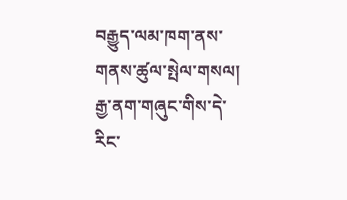བརྒྱུད་ལམ་ཁག་ནས་གནས་ཚུལ་སྤེལ་གསལ།
རྒྱ་ནག་གཞུང་གིས་དེ་རིང་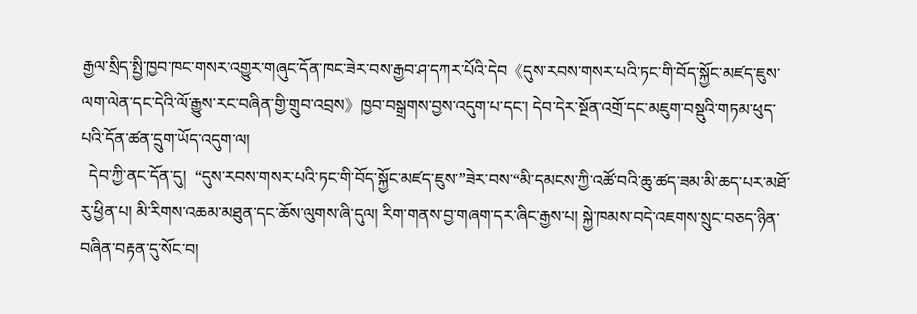རྒྱལ་སྲིད་སྤྱི་ཁྱབ་ཁང་གསར་འགྱུར་གཞུང་དོན་ཁང་ཟེར་བས་རྒྱབ་ཤ་དཀར་པོའི་དེབ《དུས་རབས་གསར་པའི་ཏང་གི་བོད་སྐྱོང་མཛད་ཇུས་ལག་ལེན་དང་དེའི་ལོ་རྒྱུས་རང་བཞིན་གྱི་གྲུབ་འབྲས》ཁྱབ་བསྒྲགས་བྱས་འདུག་པ་དང་། དེབ་དེར་སྔོན་འགྲོ་དང་མཇུག་བསྡུའི་གཏམ་ཕུད་པའི་དོན་ཚན་དྲུག་ཡོད་འདུག་ལ།
  དེབ་ཀྱི་ནང་དོན་དུ།  “དུས་རབས་གསར་པའི་ཏང་གི་བོད་སྐྱོང་མཛད་ཇུས་”ཟེར་བས་“མི་དམངས་ཀྱི་འཚོ་བའི་ཆུ་ཚད་ཟམ་མི་ཆད་པར་མཐོ་རུ་ཕྱིན་པ། མི་རིགས་འཆམ་མཐུན་དང་ཆོས་ལུགས་ཞི་དུལ། རིག་གནས་བྱ་གཞག་དར་ཞིང་རྒྱས་པ། སྐྱེ་ཁམས་བདེ་འཇགས་སྲུང་བཅད་ཉིན་བཞིན་བརྟན་དུ་སོང་བ།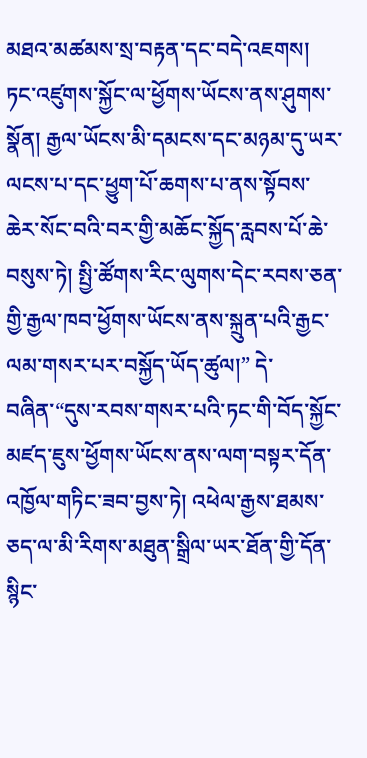མཐའ་མཚམས་སྲ་བརྟན་དང་བདེ་འཇགས། ཏང་འཛུགས་སྐྱོང་ལ་ཕྱོགས་ཡོངས་ནས་ཤུགས་སྣོན། རྒྱལ་ཡོངས་མི་དམངས་དང་མཉམ་དུ་ཡར་ལངས་པ་དང་ཕྱུག་པོ་ཆགས་པ་ནས་སྟོབས་ཆེར་སོང་བའི་བར་གྱི་མཆོང་སྐྱོད་རླབས་པོ་ཆེ་བསུས་ཏེ། སྤྱི་ཚོགས་རིང་ལུགས་དེང་རབས་ཅན་གྱི་རྒྱལ་ཁབ་ཕྱོགས་ཡོངས་ནས་སྐྲུན་པའི་རྒྱང་ལམ་གསར་པར་བསྐྱོད་ཡོད་ཚུལ།” དེ་བཞིན་“དུས་རབས་གསར་པའི་ཏང་གི་བོད་སྐྱོང་མཛད་ཇུས་ཕྱོགས་ཡོངས་ནས་ལག་བསྟར་དོན་འཁྱོལ་གཏིང་ཟབ་བྱས་ཏེ། འཕེལ་རྒྱས་ཐམས་ཅད་ལ་མི་རིགས་མཐུན་སྒྲིལ་ཡར་ཐོན་གྱི་དོན་སྙིང་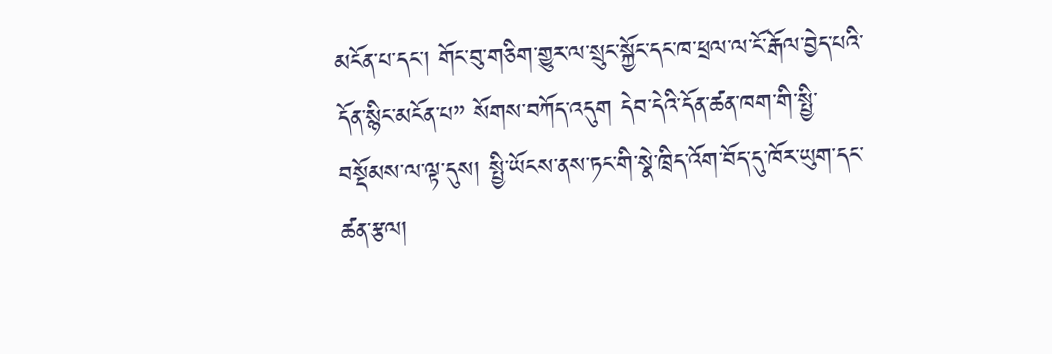མངོན་པ་དང་། གོང་བུ་གཅིག་གྱུར་ལ་སྲུང་སྐྱོང་དང་ཁ་ཕྲལ་ལ་ངོ་རྒོལ་བྱེད་པའི་དོན་སྙིང་མངོན་པ” སོགས་བཀོད་འདུག དེབ་དེའི་དོན་ཚན་ཁག་གི་སྤྱི་བསྡོམས་ལ་ལྟ་དུས། སྤྱི་ཡོངས་ནས་ཏང་གི་སྣེ་ཁྲིད་འོག་བོད་དུ་ཁོར་ཡུག་དང་ཚན་རྩལ།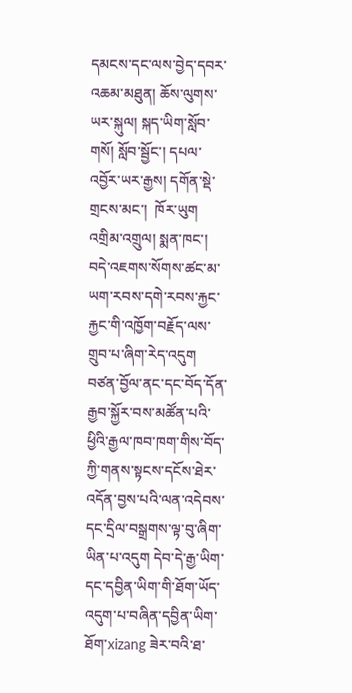དམངས་དང་ལས་བྱེད་དབར་འཆམ་མཐུན། ཆོས་ལུགས་ཡར་སྐུལ། སྐད་ཡིག་སློབ་གསོ། སློབ་སྦྱོང་། དཔལ་འབྱོར་ཡར་རྒྱས། དགོན་སྡེ་གྲངས་མང་།  ཁོར་ཡུག འགྲིམ་འགྲུལ། སྨན་ཁང་། བདེ་འཇགས་སོགས་ཚང་མ་ཡག་རབས་དགེ་རབས་རྐྱང་རྐྱང་གི་འཁྱོག་བརྗོད་ལས་གྲུབ་པ་ཞིག་རེད་འདུག བཙན་བྱོལ་ནང་དང་བོད་དོན་རྒྱབ་སྐྱོར་བས་མཚོན་པའི་ཕྱིའི་རྒྱལ་ཁབ་ཁག་གིས་བོད་ཀྱི་གནས་སྟངས་དངོས་ཐེར་འདོན་བྱས་པའི་ལན་འདེབས་དང་དྲིལ་བསྒྲགས་ལྟ་བུ་ཞིག་ཡིན་པ་འདུག དེབ་དེ་རྒྱ་ཡིག་དང་དབྱིན་ཡིག་གི་ཐོག་ཡོད་འདུག་པ་བཞིན་དབྱིན་ཡིག་ཐོག་xizang ཟེར་བའི་ཐ་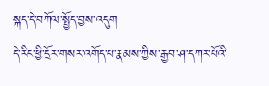སྐད་དེ་བཀོལ་སྤྱོད་བྱས་འདུག
དེ་རིང་ཕྱི་དྲོར་གསར་འགོད་པ་རྣམས་ཀྱིས་རྒྱབ་ཤ་དཀར་པོའི་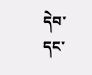དེབ་དང་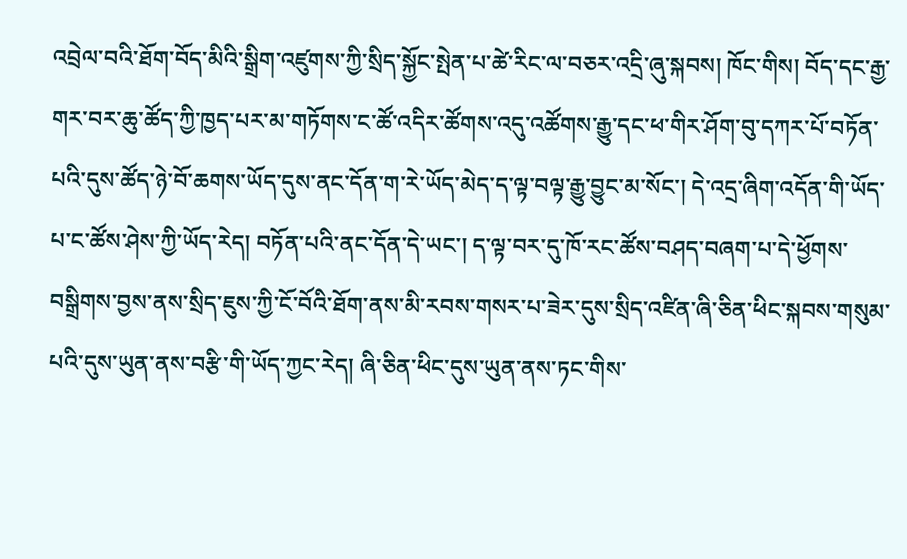འབྲེལ་བའི་ཐོག་བོད་མིའི་སྒྲིག་འཛུགས་ཀྱི་སྲིད་སྐྱོང་སྤེན་པ་ཚེ་རིང་ལ་བཅར་འདྲི་ཞུ་སྐབས། ཁོང་གིས། བོད་དང་རྒྱ་གར་བར་ཆུ་ཚོད་ཀྱི་ཁྱད་པར་མ་གཏོགས་ང་ཚོ་འདིར་ཚོགས་འདུ་འཚོགས་རྒྱུ་དང་ཕ་གིར་ཤོག་བུ་དཀར་པོ་བཏོན་པའི་དུས་ཚོད་ཉེ་བོ་ཆགས་ཡོད་དུས་ནང་དོན་ག་རེ་ཡོད་མེད་ད་ལྟ་བལྟ་རྒྱུ་བྱུང་མ་སོང་། དེ་འདྲ་ཞིག་འདོན་གི་ཡོད་པ་ང་ཚོས་ཤེས་ཀྱི་ཡོད་རེད། བཏོན་པའི་ནང་དོན་དེ་ཡང་། ད་ལྟ་བར་དུ་ཁོ་རང་ཚོས་བཤད་བཞག་པ་དེ་ཕྱོགས་བསྒྲིགས་བྱས་ནས་སྲིད་ཇུས་ཀྱི་ངོ་བོའི་ཐོག་ནས་མི་རབས་གསར་པ་ཟེར་དུས་སྲིད་འཛིན་ཞི་ཅིན་ཕིང་སྐབས་གསུམ་པའི་དུས་ཡུན་ནས་བརྩི་གི་ཡོད་ཀྱང་རེད། ཞི་ཅིན་ཕིང་དུས་ཡུན་ནས་ཏང་གིས་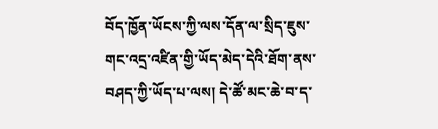བོད་ཁྱོན་ཡོངས་ཀྱི་ལས་དོན་ལ་སྲིད་ཇུས་གང་འདྲ་འཛིན་གྱི་ཡོད་མེད་དེའི་ཐོག་ནས་བཤད་ཀྱི་ཡོད་པ་ལས། དེ་ཚོ་མང་ཆེ་བ་ད་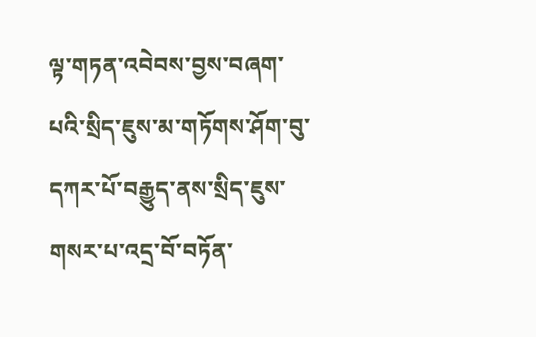ལྟ་གཏན་འབེབས་བྱས་བཞག་པའི་སྲིད་ཇུས་མ་གཏོགས་ཤོག་བུ་དཀར་པོ་བརྒྱུད་ནས་སྲིད་ཇུས་གསར་པ་འདྲ་བོ་བཏོན་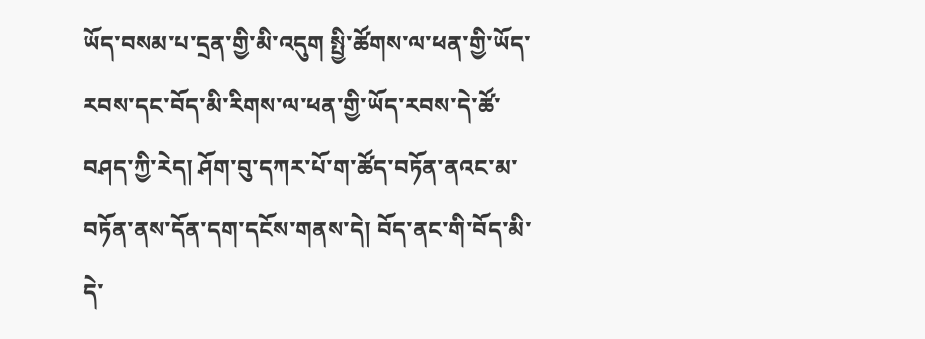ཡོད་བསམ་པ་དྲན་གྱི་མི་འདུག སྤྱི་ཚོགས་ལ་ཕན་གྱི་ཡོད་རབས་དང་བོད་མི་རིགས་ལ་ཕན་གྱི་ཡོད་རབས་དེ་ཚོ་བཤད་ཀྱི་རེད། ཤོག་བུ་དཀར་པོ་ག་ཚོད་བཏོན་ནའང་མ་བཏོན་ནས་དོན་དག་དངོས་གནས་དེ། བོད་ནང་གི་བོད་མི་དེ་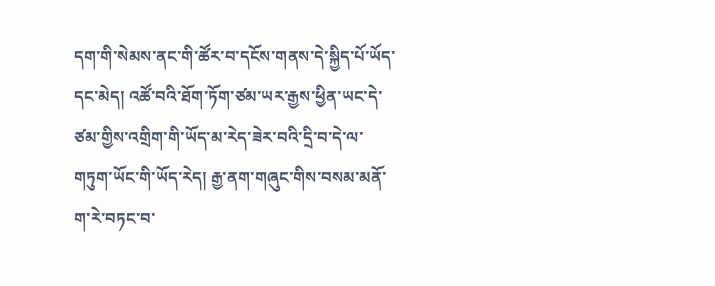དག་གི་སེམས་ནང་གི་ཚོར་བ་དངོས་གནས་དེ་སྐྱིད་པོ་ཡོད་དང་མེད། འཚོ་བའི་ཐོག་ཏོག་ཙམ་ཡར་རྒྱས་ཕྱིན་ཡང་དེ་ཙམ་གྱིས་འགྲིག་གི་ཡོད་མ་རེད་ཟེར་བའི་དྲི་བ་དེ་ལ་གཏུག་ཡོང་གི་ཡོད་རེད། རྒྱ་ནག་གཞུང་གིས་བསམ་མནོ་ག་རེ་བཏང་བ་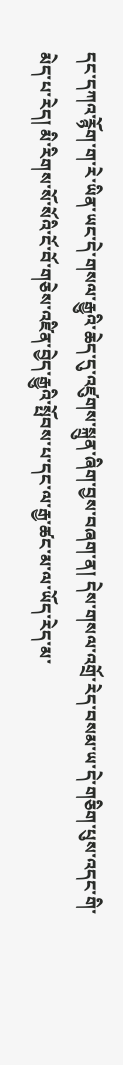དང་དཀའ་རྙོག་ག་རེ་ཡིན་ཡང་དེ་གསལ་རྒྱུའི་ཆེད་དུ་འཛུགས་སྐྲུན་ཞིག་བྱས་བཞག་ན། དེས་གསལ་འགྲོ་རེད་བསམ་ཡ་དེ་གཅིག་པུས་འདང་གི་མེད་པ་རེད། མི་རིགས་སོ་སོའི་ངོ་བོ་གཅེས་འཛིན་བྱེད་རྒྱུའི་སྤོབས་པ་དང་ལ་རྒྱ་ཚང་མ་ལ་ཡོད་རེད་མ་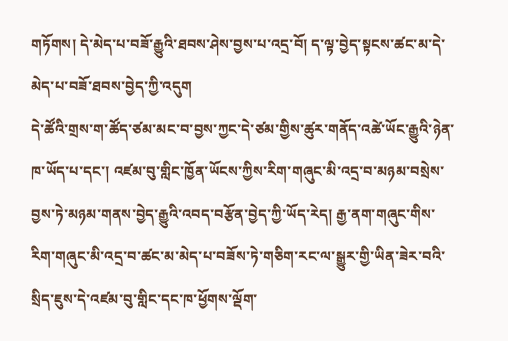གཏོགས། དེ་མེད་པ་བཟོ་རྒྱུའི་ཐབས་ཤེས་བྱས་པ་འདྲ་བོ། ད་ལྟ་བྱེད་སྟངས་ཚང་མ་དེ་མེད་པ་བཟོ་ཐབས་བྱེད་ཀྱི་འདུག
དེ་ཚོའི་གྲས་ག་ཚོད་ཙམ་མང་བ་བྱས་ཀྱང་དེ་ཙམ་གྱིས་ཚུར་གནོད་འཚེ་ཡོང་རྒྱུའི་ཉེན་ཁ་ཡོད་པ་དང་། འཛམ་བུ་གླིང་ཁྱོན་ཡོངས་ཀྱིས་རིག་གཞུང་མི་འདྲ་བ་མཉམ་བསྲེས་བྱས་ཏེ་མཉམ་གནས་བྱེད་རྒྱུའི་འབད་བརྩོན་བྱེད་ཀྱི་ཡོད་རེད། རྒྱ་ནག་གཞུང་གིས་རིག་གཞུང་མི་འདྲ་བ་ཚང་མ་མེད་པ་བཟོས་ཏེ་གཅིག་རང་ལ་སྒྱུར་གྱི་ཡིན་ཟེར་བའི་སྲིད་ཇུས་དེ་འཛམ་བུ་གླིང་དང་ཁ་ཕྱོགས་ལྡོག་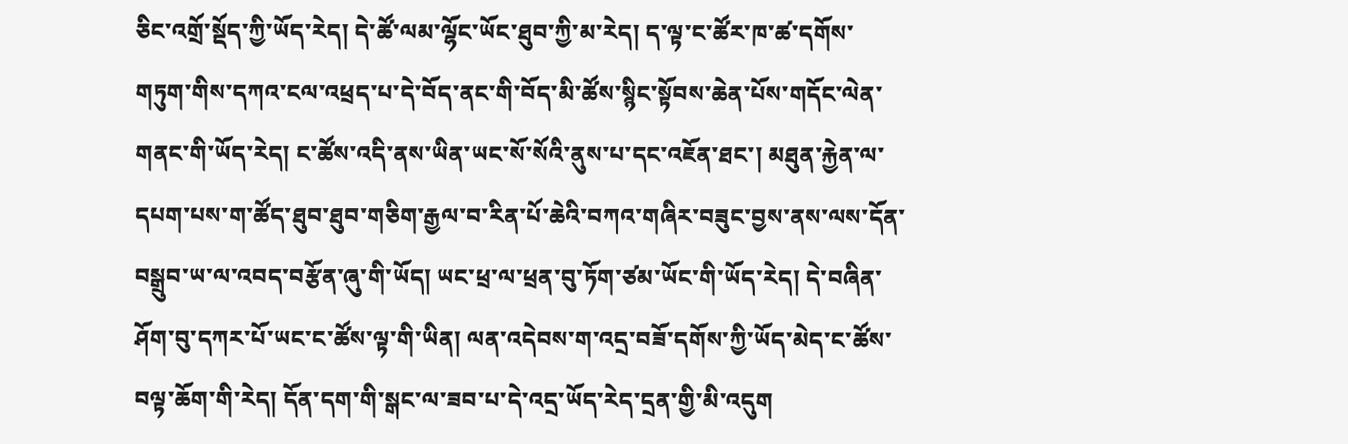ཅིང་འགྲོ་སྡོད་ཀྱི་ཡོད་རེད། དེ་ཚོ་ལམ་ལྷོང་ཡོང་ཐུབ་ཀྱི་མ་རེད། ད་ལྟ་ང་ཚོར་ཁ་ཚ་དགོས་གཏུག་གིས་དཀའ་ངལ་འཕྲད་པ་དེ་བོད་ནང་གི་བོད་མི་ཚོས་སྙིང་སྟོབས་ཆེན་པོས་གདོང་ལེན་གནང་གི་ཡོད་རེད། ང་ཚོས་འདི་ནས་ཡིན་ཡང་སོ་སོའི་ནུས་པ་དང་འཇོན་ཐང་། མཐུན་རྐྱེན་ལ་དཔག་པས་ག་ཚོད་ཐུབ་ཐུབ་གཅིག་རྒྱལ་བ་རིན་པོ་ཆེའི་བཀའ་གཞིར་བཟུང་བྱས་ནས་ལས་དོན་བསྒྲུབ་ཡ་ལ་འབད་བརྩོན་ཞུ་གི་ཡོད། ཡང་ཕྲ་ལ་ཕྲན་བུ་ཏོག་ཙམ་ཡོང་གི་ཡོད་རེད། དེ་བཞིན་ཤོག་བུ་དཀར་པོ་ཡང་ང་ཚོས་ལྟ་གི་ཡིན། ལན་འདེབས་ག་འདྲ་བཟོ་དགོས་ཀྱི་ཡོད་མེད་ང་ཚོས་བལྟ་ཆོག་གི་རེད། དོན་དག་གི་སྒང་ལ་ཟབ་པ་དེ་འདྲ་ཡོད་རེད་དྲན་གྱི་མི་འདུག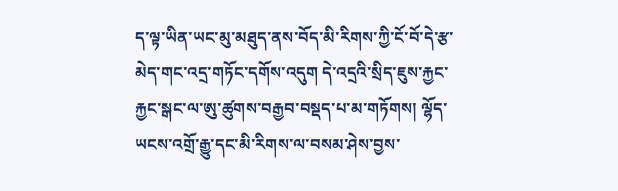ད་ལྟ་ཡིན་ཡང་མུ་མཐུད་ནས་བོད་མི་རིགས་ཀྱི་ངོ་བོ་དེ་རྩ་མེད་གང་འདྲ་གཏོང་དགོས་འདུག དེ་འདྲའི་སྲིད་ཇུས་རྐྱང་རྐྱང་སྒང་ལ་ཨུ་ཚུགས་བརྒྱབ་བསྡད་པ་མ་གཏོགས། ལྷོད་ཡངས་འགྲོ་རྒྱུ་དང་མི་རིགས་ལ་བསམ་ཤེས་བྱས་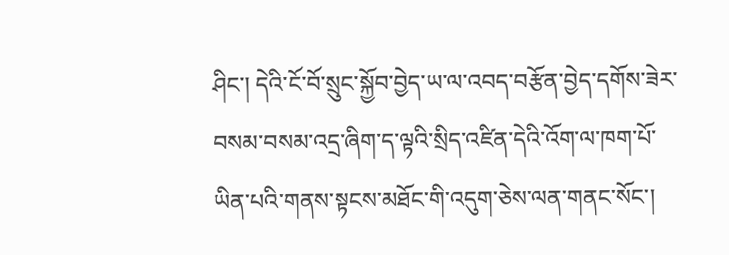ཤིང་། དེའི་ངོ་བོ་སྲུང་སྐྱོབ་བྱེད་ཡ་ལ་འབད་བརྩོན་བྱེད་དགོས་ཟེར་བསམ་བསམ་འདྲ་ཞིག་ད་ལྟའི་སྲིད་འཛིན་དེའི་འོག་ལ་ཁག་པོ་ཡིན་པའི་གནས་སྟངས་མཐོང་གི་འདུག་ཅེས་ལན་གནང་སོང་།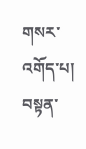གསར་འགོད་པ། བསྟན་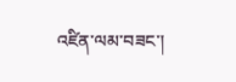འཛིན་ལམ་བཟང་།